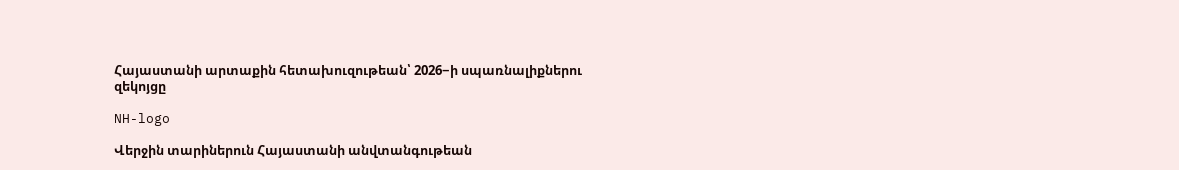Հայաստանի արտաքին հետախուզութեան՝ 2026−ի սպառնալիքներու զեկոյցը

NH-logo

Վերջին տարիներուն Հայաստանի անվտանգութեան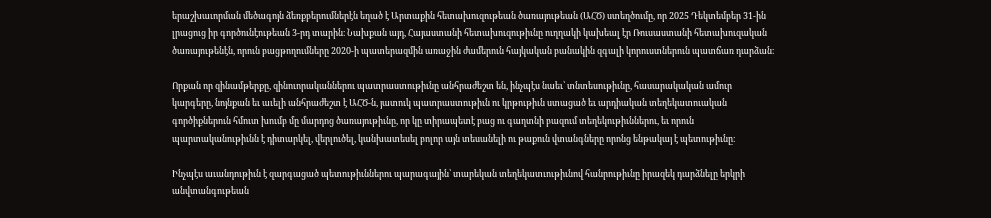երաշխաւորման մեծագոյն ձեռքբերումներէն եղած է Արտաքին հետախուզութեան ծառայութեան (ԱՀԾ) ստեղծումը, որ 2025 Դեկտեմբեր 31-ին լրացուց իր գործունէութեան 3-րդ տարին։ Նախքան այդ, Հայաստանի հետախուզութիւնը ուղղակի կախեալ էր Ռուսաստանի հետախուզական ծառայութենէն, որուն բացթողումները 2020-ի պատերազմին առաջին ժամերուն հայկական բանակին զգալի կորուստներուն պատճառ դարձան։

Որքան որ զինամթերքը, զինուորականներու պատրաստութիւնը անհրաժեշտ են, ինչպէս նաեւ՝ տնտեսութիւնը, հասարակական ամուր կարգերը, նոյնքան եւ աւելի անհրաժեշտ է ԱՀԾ-ն, յատուկ պատրաստութիւն ու կրթութիւն ստացած եւ արդիական տեղեկատուական գործիքներուն հմուտ խումբ մը մարդոց ծառայութիւնը, որ կը տիրապետէ բաց ու գաղտնի բազում տեղեկութիւններու, եւ որուն պարտականութիւնն է դիտարկել, վերլուծել, կանխատեսել բոլոր այն տեսանելի ու թաքուն վտանգները որոնց ենթակայ է պետութիւնը։

Ինչպէս աւանդութիւն է զարգացած պետութիւններու պարագային՝ տարեկան տեղեկատւութիւնով հանրութիւնը իրազեկ դարձնելը երկրի անվտանգութեան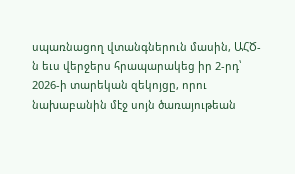սպառնացող վտանգներուն մասին, ԱՀԾ-ն եւս վերջերս հրապարակեց իր 2-րդ՝ 2026-ի տարեկան զեկոյցը, որու նախաբանին մէջ սոյն ծառայութեան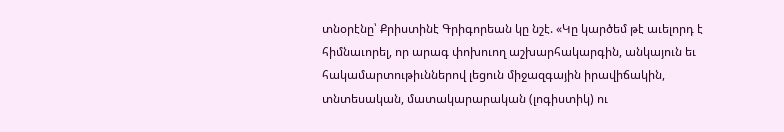տնօրէնը՝ Քրիստինէ Գրիգորեան կը նշէ. «Կը կարծեմ թէ աւելորդ է հիմնաւորել, որ արագ փոխուող աշխարհակարգին, անկայուն եւ հակամարտութիւններով լեցուն միջազգային իրավիճակին, տնտեսական, մատակարարական (լոգիստիկ) ու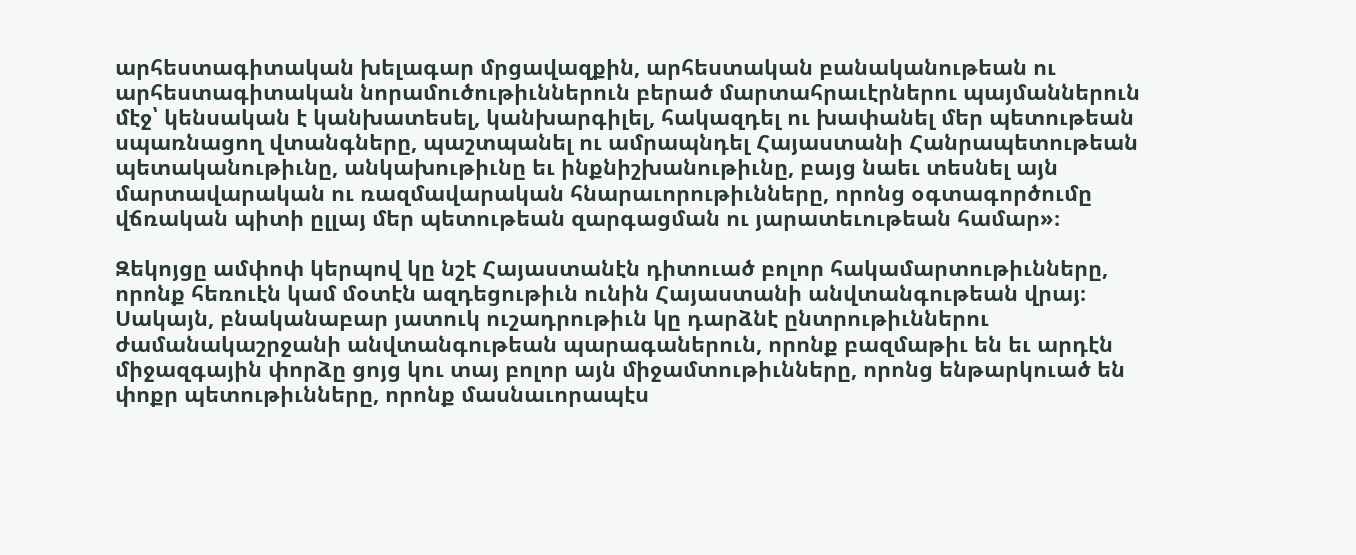արհեստագիտական խելագար մրցավազքին, արհեստական բանականութեան ու արհեստագիտական նորամուծութիւններուն բերած մարտահրաւէրներու պայմաններուն մէջ՝ կենսական է կանխատեսել, կանխարգիլել, հակազդել ու խափանել մեր պետութեան սպառնացող վտանգները, պաշտպանել ու ամրապնդել Հայաստանի Հանրապետութեան պետականութիւնը, անկախութիւնը եւ ինքնիշխանութիւնը, բայց նաեւ տեսնել այն մարտավարական ու ռազմավարական հնարաւորութիւնները, որոնց օգտագործումը վճռական պիտի ըլլայ մեր պետութեան զարգացման ու յարատեւութեան համար»։

Զեկոյցը ամփոփ կերպով կը նշէ Հայաստանէն դիտուած բոլոր հակամարտութիւնները, որոնք հեռուէն կամ մօտէն ազդեցութիւն ունին Հայաստանի անվտանգութեան վրայ։ Սակայն, բնականաբար յատուկ ուշադրութիւն կը դարձնէ ընտրութիւններու ժամանակաշրջանի անվտանգութեան պարագաներուն, որոնք բազմաթիւ են եւ արդէն միջազգային փորձը ցոյց կու տայ բոլոր այն միջամտութիւնները, որոնց ենթարկուած են փոքր պետութիւնները, որոնք մասնաւորապէս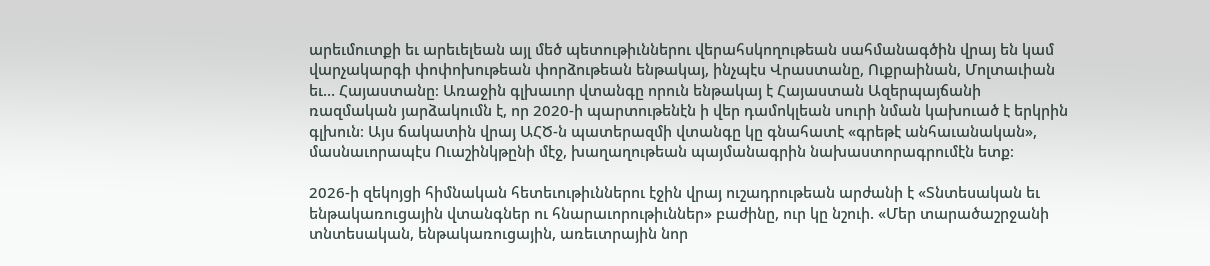արեւմուտքի եւ արեւելեան այլ մեծ պետութիւններու վերահսկողութեան սահմանագծին վրայ են կամ վարչակարգի փոփոխութեան փորձութեան ենթակայ, ինչպէս Վրաստանը, Ուքրաինան, Մոլտաւիան եւ… Հայաստանը։ Առաջին գլխաւոր վտանգը որուն ենթակայ է Հայաստան Ազերպայճանի ռազմական յարձակումն է, որ 2020-ի պարտութենէն ի վեր դամոկլեան սուրի նման կախուած է երկրին գլխուն։ Այս ճակատին վրայ ԱՀԾ-ն պատերազմի վտանգը կը գնահատէ «գրեթէ անհաւանական», մասնաւորապէս Ուաշինկթընի մէջ, խաղաղութեան պայմանագրին նախաստորագրումէն ետք։

2026-ի զեկոյցի հիմնական հետեւութիւններու էջին վրայ ուշադրութեան արժանի է «Տնտեսական եւ ենթակառուցային վտանգներ ու հնարաւորութիւններ» բաժինը, ուր կը նշուի. «Մեր տարածաշրջանի տնտեսական, ենթակառուցային, առեւտրային նոր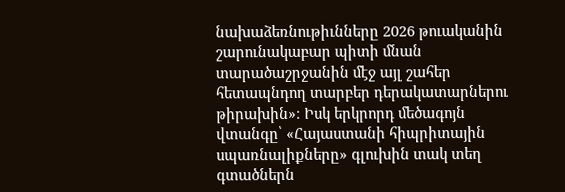նախաձեռնութիւնները 2026 թուականին շարունակաբար պիտի մնան տարածաշրջանին մէջ այլ շահեր հետապնդող տարբեր դերակատարներու թիրախին»։ Իսկ երկրորդ մեծագոյն վտանգը՝ «Հայաստանի հիպրիտային սպառնալիքները» գլուխին տակ տեղ գտածներն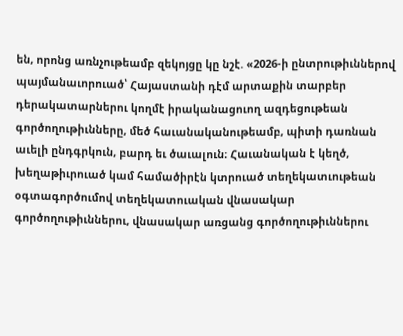են, որոնց առնչութեամբ զեկոյցը կը նշէ. «2026-ի ընտրութիւններով պայմանաւորուած՝ Հայաստանի դէմ արտաքին տարբեր դերակատարներու կողմէ իրականացուող ազդեցութեան գործողութիւնները, մեծ հաւանականութեամբ, պիտի դառնան աւելի ընդգրկուն, բարդ եւ ծաւալուն։ Հաւանական է կեղծ, խեղաթիւրուած կամ համածիրէն կտրուած տեղեկատւութեան օգտագործումով տեղեկատուական վնասակար գործողութիւններու, վնասակար առցանց գործողութիւններու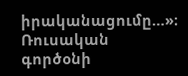իրականացումը…»։ Ռուսական գործօնի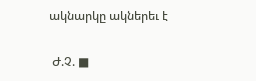ակնարկը ակներեւ է

 Ժ.Չ. ■